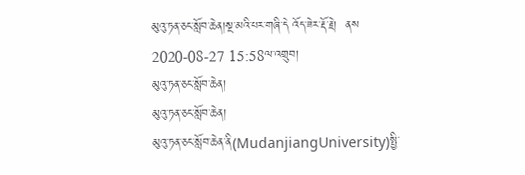མུའུ་ཏན་ཅང་སློབ་ཆེན།སྔ་མའི་པར་གཞི་དེ འོད་ཟེར་རྡོ་རྗེ།  ནས 2020-08-27 15:58ལ་འགྲུབ།
མུའུ་ཏན་ཅང་སློབ་ཆེན།
མུའུ་ཏན་ཅང་སློབ་ཆེན།
མུའུ་ཏན་ཅང་སློབ་ཆེན་ནི(MudanjiangUniversity)སྤྱི་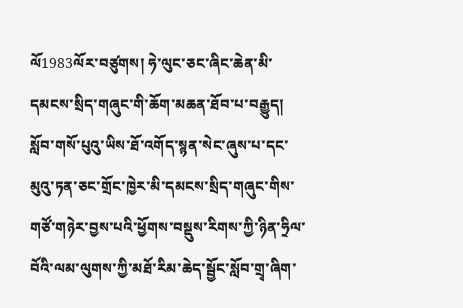ལོ1983ལོར་བཙུགས། ཧེ་ལུང་ཅང་ཞིང་ཆེན་མི་དམངས་སྲིད་གཞུང་གི་ཆོག་མཆན་ཐོབ་པ་བརྒྱུད། སློབ་གསོ་པུའུ་ཡིས་ཐོ་འགོད་སྙན་སེང་ཞུས་པ་དང་མུའུ་ཏན་ཅང་གྲོང་ཁྱེར་མི་དམངས་སྲིད་གཞུང་གིས་གཙོ་གཉེར་བྱས་པའི་ཕྱོགས་བསྡུས་རིགས་ཀྱི་ཉིན་ཧྲིལ་བོའི་ལམ་ལུགས་ཀྱི་མཐོ་རིམ་ཆེད་སྦྱོང་སློབ་གྲྭ་ཞིག་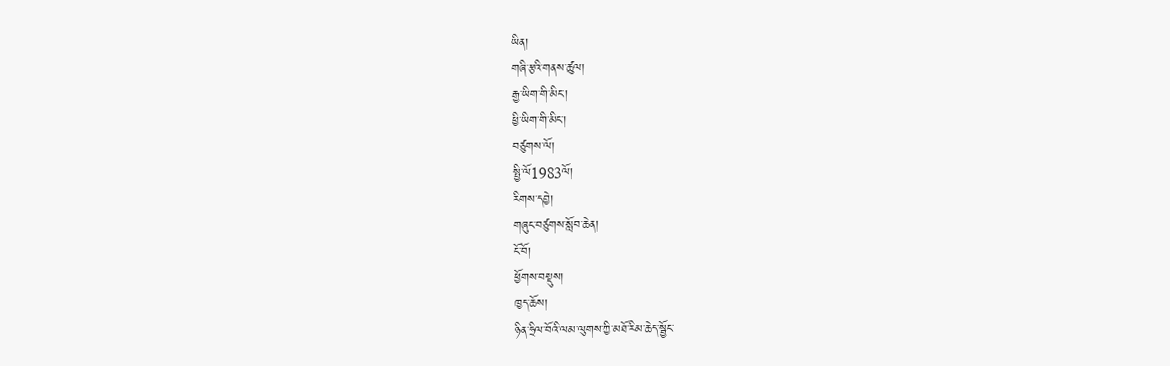ཡིན།
གཞི་རྩའི་གནས་ཚུལ།
རྒྱ་ཡིག་གི་མིང་།
ཕྱི་ཡིག་གི་མིང་།
བཙུགས་ལོ།
སྤྱི་ལོ1983ལོ།
རིགས་དབྱེ།
གཞུང་བཙུགས་སློབ་ཆེན།
ངོ་བོ།
ཕྱོགས་བསྡུས།
ཁྱད་ཆོས།
ཉིན་ཧྲིལ་བོའི་ལམ་ལུགས་ཀྱི་མཐོ་རིམ་ཆེད་སྦྱོང་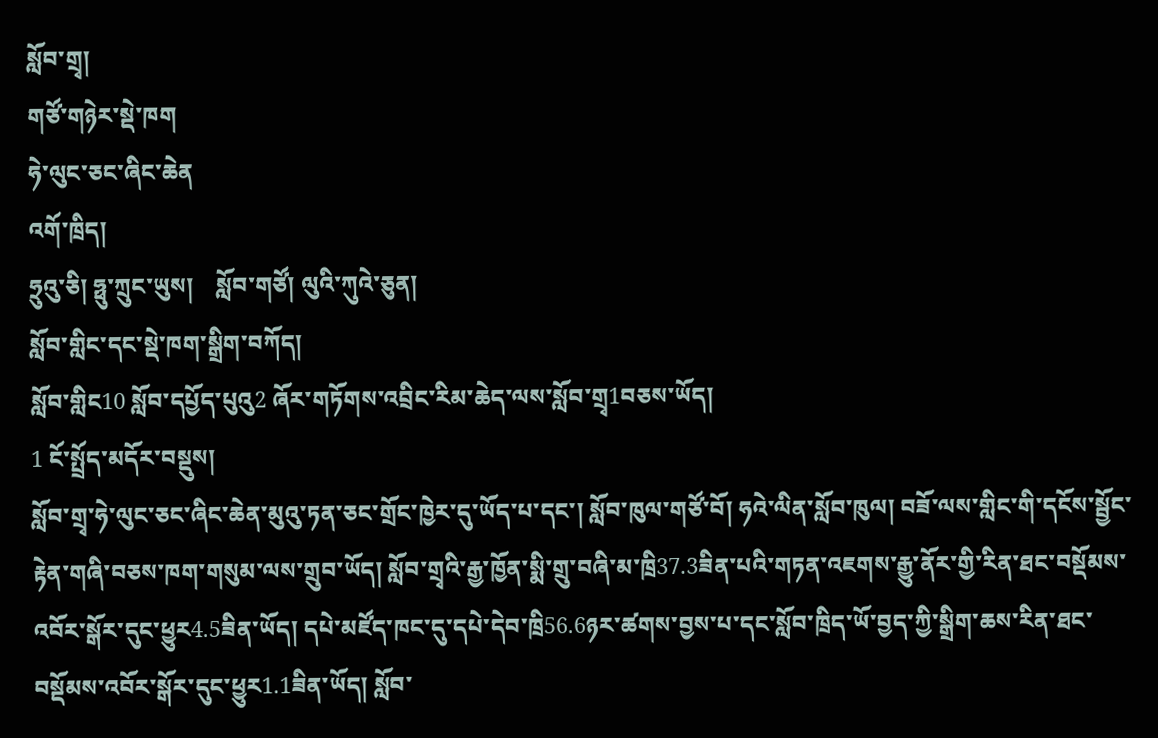སློབ་གྲྭ།
གཙོ་གཉེར་སྡེ་ཁག
ཧེ་ལུང་ཅང་ཞིང་ཆེན
འགོ་ཁྲིད།
ཧྲུའུ་ཅི། ཧྥུ་ཀྲུང་ཡུས།    སློབ་གཙོ། ལུའི་ཀུའེ་ཅུན།
སློབ་གླིང་དང་སྡེ་ཁག་སྒྲིག་བཀོད།
སློབ་གླིང10 སློབ་དཔྱོད་པུའུ2 ཞོར་གཏོགས་འབྲིང་རིམ་ཆེད་ལས་སློབ་གྲྭ1བཅས་ཡོད།
1 ངོ་སྤྲོད་མདོར་བསྡུས།
སློབ་གྲྭ་ཧེ་ལུང་ཅང་ཞིང་ཆེན་མུའུ་ཏན་ཅང་གྲོང་ཁྱེར་དུ་ཡོད་པ་དང་། སློབ་ཁུལ་གཙོ་བོ། ཧའེ་ལིན་སློབ་ཁུལ། བཟོ་ལས་གླིང་གི་དངོས་སྦྱོང་རྟེན་གཞི་བཅས་ཁག་གསུམ་ལས་གྲུབ་ཡོད། སློབ་གྲྭའི་རྒྱ་ཁྱོན་སྨི་གྲུ་བཞི་མ་ཁྲི37.3ཟིན་པའི་གཏན་འཇགས་རྒྱུ་ནོར་གྱི་རིན་ཐང་བསྡོམས་འབོར་སྒོར་དུང་ཕྱུར4.5ཟིན་ཡོད། དཔེ་མཛོད་ཁང་དུ་དཔེ་དེབ་ཁྲི56.6ཉར་ཚགས་བྱས་པ་དང་སློབ་ཁྲིད་ཡོ་བྱད་ཀྱི་སྒྲིག་ཆས་རིན་ཐང་བསྡོམས་འབོར་སྒོར་དུང་ཕྱུར1.1ཟིན་ཡོད། སློབ་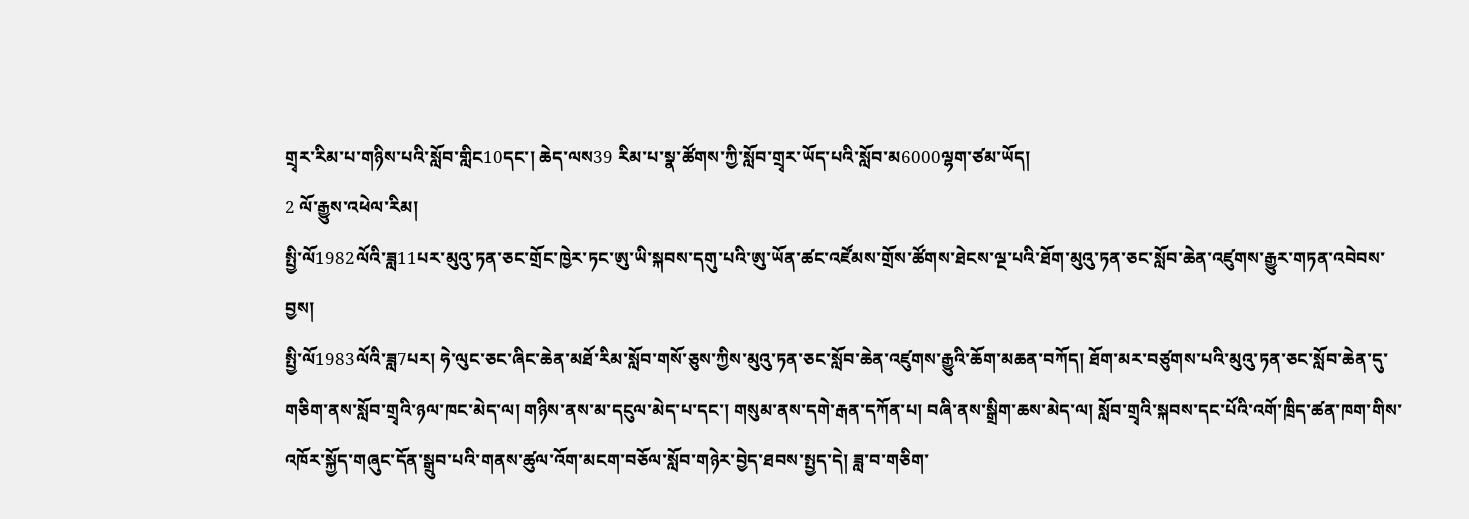གྲྭར་རིམ་པ་གཉིས་པའི་སློབ་གླིང10དང་། ཆེད་ལས39 རིམ་པ་སྣ་ཚོགས་ཀྱི་སློབ་གྲྭར་ཡོད་པའི་སློབ་མ6000ལྷག་ཙམ་ཡོད།
2 ལོ་རྒྱུས་འཕེལ་རིམ།
སྤྱི་ལོ1982ལོའི་ཟླ11པར་མུའུ་ཏན་ཅང་གྲོང་ཁྱེར་ཏང་ཨུ་ཡི་སྐབས་དགུ་པའི་ཨུ་ཡོན་ཚང་འཛོམས་གྲོས་ཚོགས་ཐེངས་ལྔ་པའི་ཐོག་མུའུ་ཏན་ཅང་སློབ་ཆེན་འཛུགས་རྒྱུར་གཏན་འབེབས་བྱས།
སྤྱི་ལོ1983ལོའི་ཟླ7པར། ཧེ་ལུང་ཅང་ཞིང་ཆེན་མཐོ་རིམ་སློབ་གསོ་ཅུས་ཀྱིས་མུའུ་ཏན་ཅང་སློབ་ཆེན་འཛུགས་རྒྱུའི་ཆོག་མཆན་བཀོད། ཐོག་མར་བཙུགས་པའི་མུའུ་ཏན་ཅང་སློབ་ཆེན་དུ་གཅིག་ནས་སློབ་གྲྭའི་ཉལ་ཁང་མེད་ལ། གཉིས་ནས་མ་དངུལ་མེད་པ་དང་། གསུམ་ནས་དགེ་རྒན་དཀོན་པ། བཞི་ནས་སྒྲིག་ཆས་མེད་ལ། སློབ་གྲྭའི་སྐབས་དང་པོའི་འགོ་ཁྲིད་ཚན་ཁག་གིས་འཁོར་སྐྱོད་གཞུང་དོན་སྒྲུབ་པའི་གནས་ཚུལ་འོག་མངག་བཅོལ་སློབ་གཉེར་བྱེད་ཐབས་སྤྱད་དེ། ཟླ་བ་གཅིག་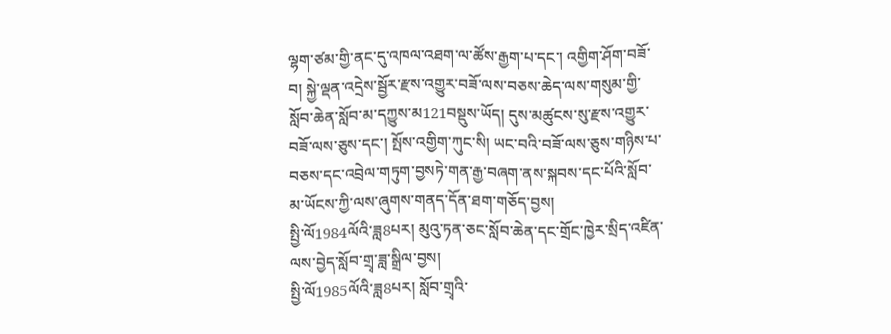ལྷག་ཙམ་གྱི་ནང་དུ་འཁལ་འཐག་ལ་ཚོས་རྒྱག་པ་དང་། འགྱིག་ཤོག་བཟོ་བ། སྐྱེ་ལྡན་འདྲེས་སྦྱོར་རྫས་འགྱུར་བཟོ་ལས་བཅས་ཆེད་ལས་གསུམ་གྱི་སློབ་ཆེན་སློབ་མ་དཀྱུས་མ121བསྡུས་ཡོད། དུས་མཚུངས་སུ་རྫས་འགྱུར་བཟོ་ལས་ཅུས་དང་། སྤོས་འགྱིག་ཀུང་སི། ཡང་བའི་བཟོ་ལས་ཅུས་གཉིས་པ་བཅས་དང་འབྲེལ་གཏུག་བྱསཏེ་གན་རྒྱ་བཞག་ནས་སྐབས་དང་པོའི་སློབ་མ་ཡོངས་ཀྱི་ལས་ཞུགས་གནད་དོན་ཐག་གཅོད་བྱས།
སྤྱི་ལོ1984ལོའི་ཟླ8པར། མུའུ་ཏན་ཅང་སློབ་ཆེན་དང་གྲོང་ཁྱེར་སྲིད་འཛིན་ལས་བྱེད་སློབ་གྲྭ་ཟླ་སྒྲིལ་བྱས།
སྤྱི་ལོ1985ལོའི་ཟླ8པར། སློབ་གྲྭའི་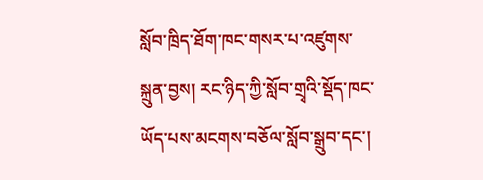སློབ་ཁྲིད་ཐོག་ཁང་གསར་པ་འཛུགས་སྐྲུན་བྱས། རང་ཉིད་ཀྱི་སློབ་གྲྭའི་སྡོད་ཁང་ཡོད་པས་མངགས་བཅོལ་སློབ་སྒྲུབ་དང་།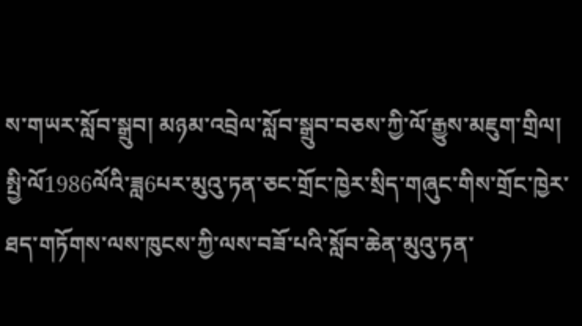ས་གཡར་སློབ་སྒྲུབ། མཉམ་འབྲེལ་སློབ་སྒྲུབ་བཅས་ཀྱི་ལོ་རྒྱུས་མཇུག་གྲིལ།
སྤྱི་ལོ1986ལོའི་ཟླ6པར་མུའུ་ཏན་ཅང་གྲོང་ཁྱེར་སྲིད་གཞུང་གིས་གྲོང་ཁྱེར་ཐད་གཏོགས་ལས་ཁུངས་ཀྱི་ལས་བཟོ་པའི་སློབ་ཆེན་མུའུ་ཏན་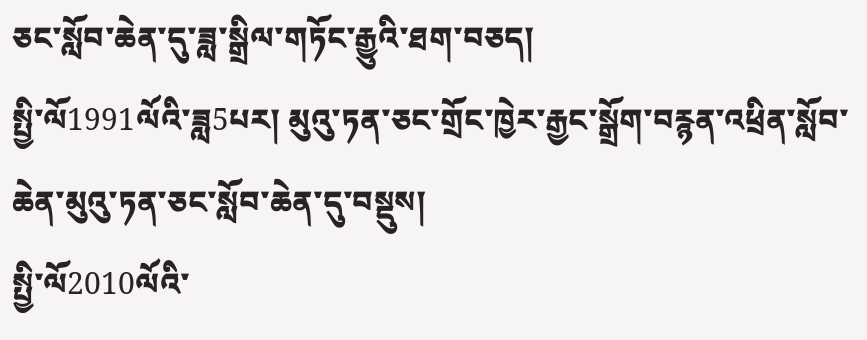ཅང་སློབ་ཆེན་དུ་ཟླ་སྒྲིལ་གཏོང་རྒྱུའི་ཐག་བཅད།
སྤྱི་ལོ1991ལོའི་ཟླ5པར། མུའུ་ཏན་ཅང་གྲོང་ཁྱེར་རྒྱང་སྒྲོག་བརྙན་འཕྲིན་སློབ་ཆེན་མུའུ་ཏན་ཅང་སློབ་ཆེན་དུ་བསྡུས།
སྤྱི་ལོ2010ལོའི་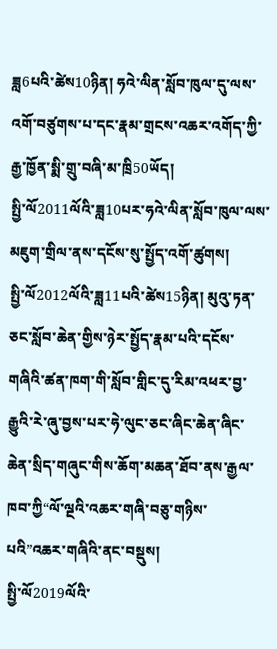ཟླ6པའི་ཚེས10ཉིན། ཧའེ་ལིན་སློབ་ཁུལ་དུ་ལས་འགོ་བཙུགས་པ་དང་རྣམ་གྲངས་འཆར་འགོད་ཀྱི་རྒྱ་ཁྱོན་སྨི་གྲུ་བཞི་མ་ཁྲི50ཡོད།
སྤྱི་ལོ2011ལོའི་ཟླ10པར་ཧའེ་ལིན་སློབ་ཁུལ་ལས་མཇུག་གྲིལ་ནས་དངོས་སུ་སྤྱོད་འགོ་ཚུགས།
སྤྱི་ལོ2012ལོའི་ཟླ11པའི་ཚེས15ཉིན། མུའུ་ཏན་ཅང་སློབ་ཆེན་གྱིས་ཉེར་སྤྱོད་རྣམ་པའི་དངོས་གཞིའི་ཚན་ཁག་གི་སློབ་གླིང་དུ་རིམ་འཕར་བྱ་རྒྱུའི་རེ་ཞུ་བྱས་པར་ཧེ་ལུང་ཅང་ཞིང་ཆེན་ཞིང་ཆེན་སྲིད་གཞུང་གིས་ཆོག་མཆན་ཐོབ་ནས་རྒྱལ་ཁབ་ཀྱི“ལོ་ལྔའི་འཆར་གཞི་བཅུ་གཉིས་པའི”འཆར་གཞིའི་ནང་བསྡུས།
སྤྱི་ལོ2019ལོའི་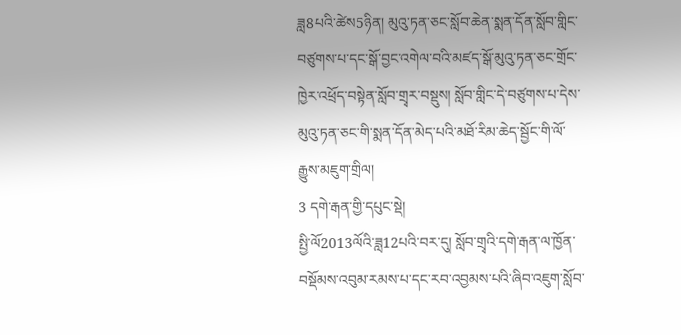ཟླ8པའི་ཚེས5ཉིན། མུའུ་ཏན་ཅང་སློབ་ཆེན་སྨན་དོན་སློབ་གླིང་བཙུགས་པ་དང་སྒོ་བྱང་འགེལ་བའི་མཛད་སྒོ་མུའུ་ཏན་ཅང་གྲོང་ཁྱེར་འཕྲོད་བསྟེན་སློབ་གྲྭར་བསྡུས། སློབ་གླིང་དེ་བཙུགས་པ་དེས་མུའུ་ཏན་ཅང་གི་སྨན་དོན་མེད་པའི་མཐོ་རིམ་ཆེད་སྦྱོང་གི་ལོ་རྒྱུས་མཇུག་གྲིལ།
3 དགེ་རྒན་གྱི་དཔུང་སྡེ།
སྤྱི་ལོ2013ལོའི་ཟླ12པའི་བར་དུ། སློབ་གྲྭའི་དགེ་རྒན་ལ་ཁྱོན་བསྡོམས་འབུམ་རམས་པ་དང་རབ་འབྱམས་པའི་ཞིབ་འཇུག་སློབ་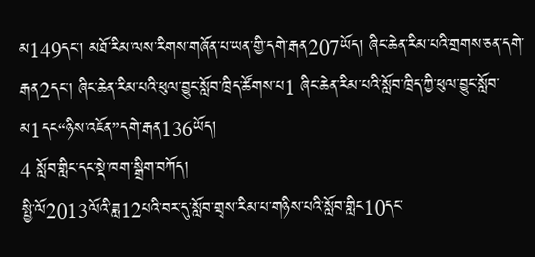མ149དང་། མཐོ་རིམ་ལས་རིགས་གཞོན་པ་ཡན་གྱི་དགེ་རྒན207ཡོད། ཞིང་ཆེན་རིམ་པའི་གྲགས་ཅན་དགེ་རྒན2དང་། ཞིང་ཆེན་རིམ་པའི་ཕུལ་བྱུང་སློབ་ཁྲིད་ཚོགས་པ1 ཞིང་ཆེན་རིམ་པའི་སློབ་ཁྲིད་ཀྱི་ཕུལ་བྱུང་སློབ་མ1དང“ཉིས་འཇོན”དགེ་རྒན136ཡོད།
4 སློབ་གླིང་དང་སྡེ་ཁག་སྒྲིག་བཀོད།
སྤྱི་ལོ2013ལོའི་ཟླ12པའི་བར་དུ་སློབ་གྲྭས་རིམ་པ་གཉིས་པའི་སློབ་གླིང10དང་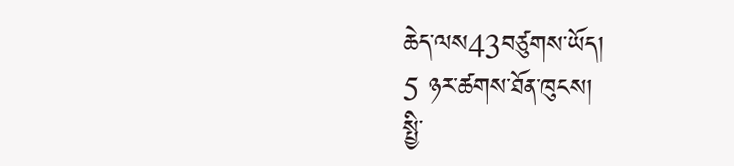ཆེད་ལས43བཙུགས་ཡོད།
5 ཉར་ཚགས་ཐོན་ཁུངས།
སྤྱི་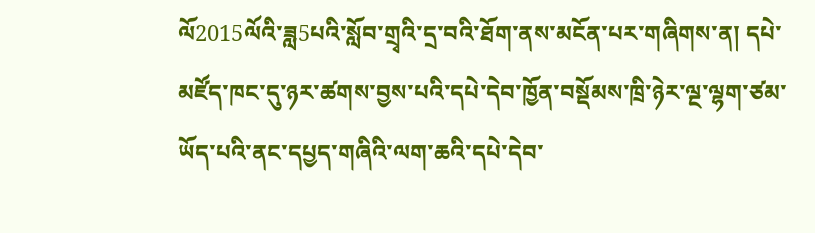ལོ2015ལོའི་ཟླ5པའི་སློབ་གྲྭའི་དྲ་བའི་ཐོག་ནས་མངོན་པར་གཞིགས་ན། དཔེ་མཛོད་ཁང་དུ་ཉར་ཚགས་བྱས་པའི་དཔེ་དེབ་ཁྱོན་བསྡོམས་ཁྲི་ཉེར་ལྔ་ལྷག་ཙམ་ཡོད་པའི་ནང་དཔྱད་གཞིའི་ལག་ཆའི་དཔེ་དེབ་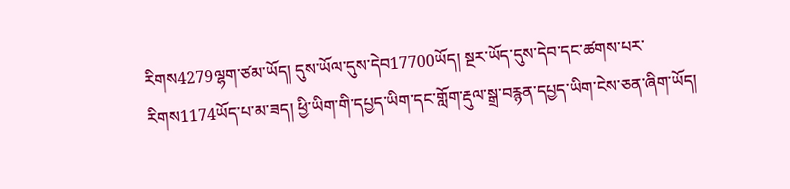རིགས4279ལྷག་ཙམ་ཡོད། དུས་ཡོལ་དུས་དེབ17700ཡོད། སྔར་ཡོད་དུས་དེབ་དང་ཚགས་པར་རིགས1174ཡོད་པ་མ་ཟད། ཕྱི་ཡིག་གི་དཔྱད་ཡིག་དང་གློག་རྡུལ་སྒྲ་བརྙན་དཔྱད་ཡིག་ངེས་ཅན་ཞིག་ཡོད།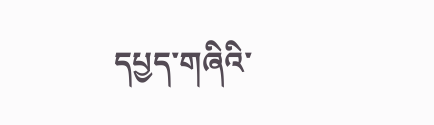དཔྱད་གཞིའི་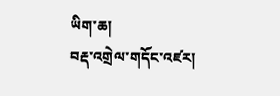ཡིག་ཆ།
བརྡ་འགྲེལ་གདོང་འཛར།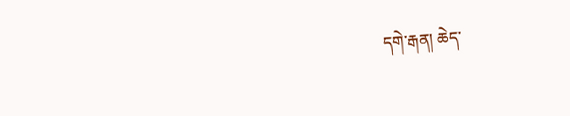དགེ་རྒན། ཆེད་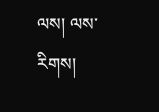ལས། ལས་རིགས།